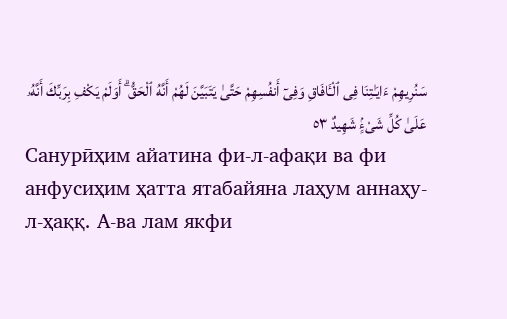سَنُرِيهِمْ ءَايَـٰتِنَا فِى ٱلْـَٔافَاقِ وَفِىٓ أَنفُسِهِمْ حَتَّىٰ يَتَبَيَّنَ لَهُمْ أَنَّهُ ٱلْحَقُّ ۗ أَوَلَمْ يَكْفِ بِرَبِّكَ أَنَّهُۥ عَلَىٰ كُلِّ شَىْءٍۢ شَهِيدٌ ٥٣
Санурӣҳим айатина фи-л-афақи ва фи анфусиҳим ҳатта ятабайяна лаҳум аннаҳу-л-ҳаққ. А-ва лам якфи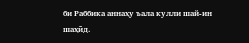би Раббика аннаҳу ъала кулли шай-ин шаҳӣд.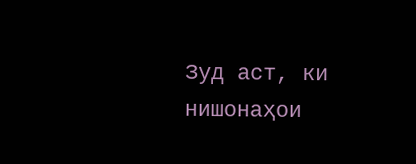Зуд аст, ки нишонаҳои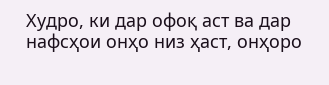Худро, ки дар офоқ аст ва дар нафсҳои онҳо низ ҳаст, онҳоро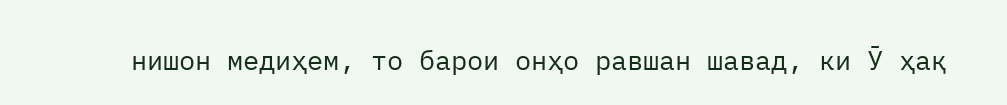нишон медиҳем, то барои онҳо равшан шавад, ки Ӯ ҳақ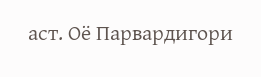аст. Оё Парвардигори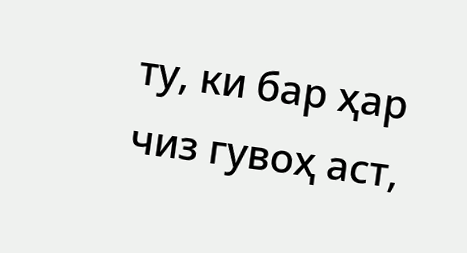ту, ки бар ҳар чиз гувоҳ аст,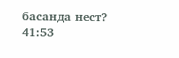басанда нест?
41:53